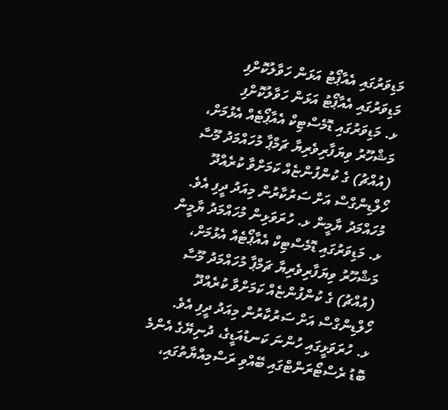މަޑިވަރުގައި އެއާޕޯޓު އަޅަން ހަވާލުކޮށްފި
މަޑިވަރުގައި އެއާޕޯޓު އަޅަން ހަވާލުކޮށްފި
ޅ. މަޑިވަރުގައި ޑޮމެސްޓިކް އެއާޕޯޓެއް އެޅުމަށް، މަޝްހޫރު ވިޔަފާރިވެރިޔާ ޗަމްޕާ މުހައްމަދު މޫސާ (އުއްޗު) ގެ ކުންފުންޏެއް ކަމަށްވާ ކުރެއްދޫ ހޯލްޑިންގްސް އަށް ސަރުކާރުން މިއަދު ދީފި އެވެ.
މުހައްމަދު ޔާމީން ޅ. ހުރަވަޅިން މުހައްމަދު ޔާމީން
ޅ. މަޑިވަރުގައި ޑޮމެސްޓިކް އެއާޕޯޓެއް އެޅުމަށް، މަޝްހޫރު ވިޔަފާރިވެރިޔާ ޗަމްޕާ މުހައްމަދު މޫސާ (އުއްޗު) ގެ ކުންފުންޏެއް ކަމަށްވާ ކުރެއްދޫ ހޯލްޑިންގްސް އަށް ސަރުކާރުން މިއަދު ދީފި އެވެ.
ޅ. ހުރަވަޅީގައި ހުންނަ ކަނޑުއަޑީގެ، ދުނިޔޭގެ އެންމެ ބޮޑު ރެސްޓޯރަންޓްގައި ބޭއްވި ރަސްމިއްޔާތުގައި،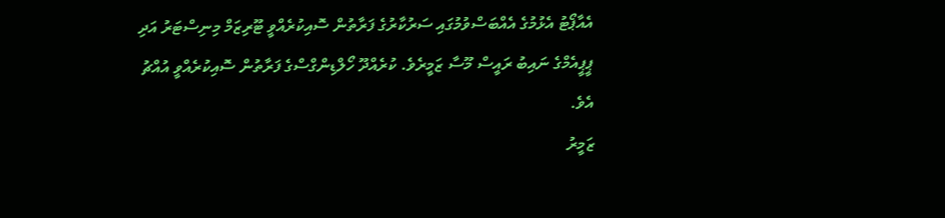އެއާޕޯޓު އެޅުމުގެ އެއްބަސްވުމުގައި ސަރުކާރުގެ ފަރާތުން ސޮއިކުރެއްވީ ޓޫރިޒަމް މިނިސްޓަރު އަދި ޕީޕީއެމްގެ ނައިބު ރައީސް މޫސާ ޒަމީރެވެ. ކުރެއްދޫ ހޯލްޑިންގްސްގެ ފަރާތުން ސޮއިކުރެއްވީ އުއްޗު އެވެ.
ޒަމީރު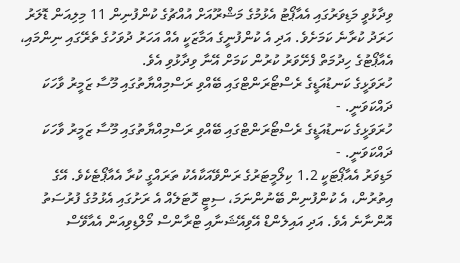ވިދާޅުވީ މަޑިވަރުގައި އެއާޕޯޓު އެޅުމުގެ މަޝްރޫއަށް އުއްޗުގެ ކުންފުނިން 11 މިލިއަން ޑޮލަރު ހަރަދު ކުރާނެ ކަމަށެވެ. އަދި އެ ކުންފުނީގެ އަމާޒަކީ އެއް އަހަރު ދުވަހުގެ ތެރޭގައި ނިންމައި، އެއާޕޯޓުގެ ހިދުމަތް ފެށޭވަރު ކުރުން ކަމަށް އޭނާ ވިދާޅުވި އެވެ.
ހުރަވަޅީގެ ކަނޑުއަޑީގެ ރެސްޓޯރަންޓްގައި ބޭއްވި ރަސްމިއްޔާތުގައި މޫސާ ޒަމީރު ވާހަކަ ދައްކަވަނީ. -
ހުރަވަޅީގެ ކަނޑުއަޑީގެ ރެސްޓޯރަންޓްގައި ބޭއްވި ރަސްމިއްޔާތުގައި މޫސާ ޒަމީރު ވާހަކަ ދައްކަވަނީ. -
މަޑިވަރު އެއާޕޯޓަކީ 1.2 ކިލޯމީޓަރުގެ ރަންވޭއަކާއެކު ތަރައްގީ ކުރާ އެއާޕޯޓެކެވެ. އޭގެ އިތުރުން، އެ ކުންފުނިން ބޭނުންނަމަ، ސިޓީ ހޮޓަލެއް އެ ރަށުގައި އެޅުމުގެ ފުރުސަތު އޮންނާނެ އެވެ. އަދި އައިލެންޑް އޭވިއޭޝަނާއި ޓްރާންސް މޯލްޑިވިއަން އެއާވޭސް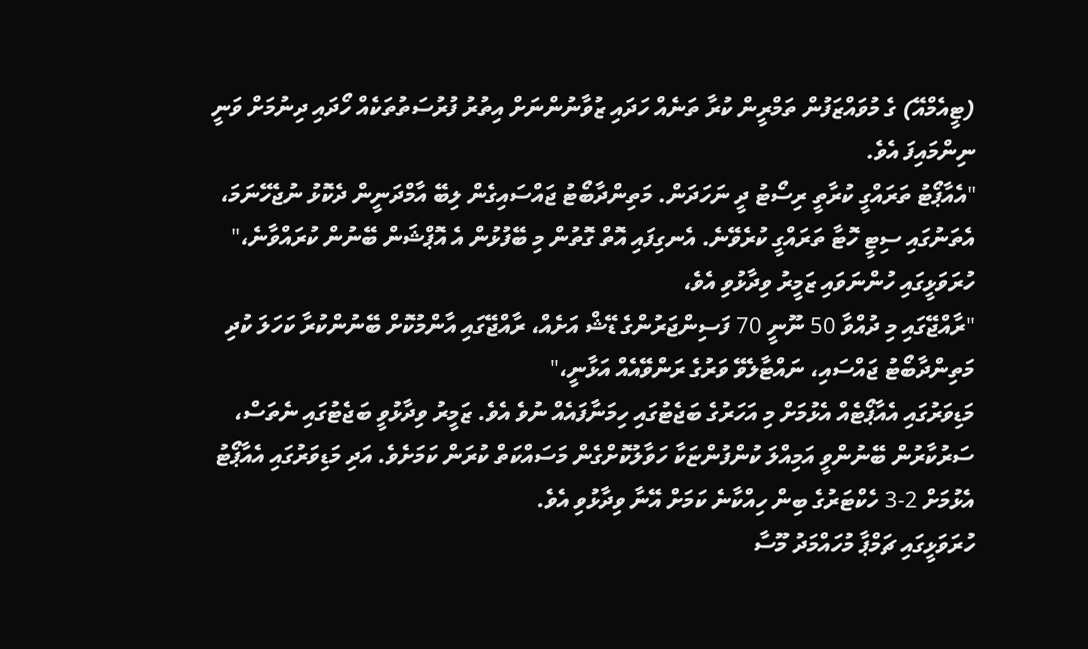(ޓީއެމްއޭ) ގެ މުވައްޒަފުން ތަމްރީން ކުރާ ތަނެއް ހަދައި ޒުވާނުންނަށް އިތުރު ފުރުސަތުތަކެއް ހޯދައި ދިނުމަށް ވަނީ ނިންމައިފަ އެވެ.
"އެއާޕޯޓު ތަރައްގީ ކުރާތީ ރިސޯޓު ދީ ނަހަދަން. މަތިންދާބޯޓު ޖައްސައިގެން ލިބޭ އާމްދަނީން ދެކޮޅު ނުޖެހޭނަމަ، އެތަނުގައި ސިޓީ ހޮޓާ ތަރައްގީ ކުރެވޭނެ. އެނގިފައި އޮތް ގޮތުން މި ބޭފުޅުން އެ އޮޕްޝަން ބޭނުން ކުރައްވާނެ،" ހުރަވަޅީގައި ހުންނަވައި ޒަމީރު ވިދާޅުވި އެވެ،
"ރާއްޖޭގައި މި ދުއްވާ 50 ނޫނީ 70 ފަސިންޖަރުންގެ ޑޭޝް އަށެއް، ރާއްޖޭގައި އާންމުކޮށް ބޭނުންކުރާ ކަހަލަ ކުދި މަތިންދާބޯޓު ޖައްސައި، ނައްޓާލެވޭ ވަރުގެ ރަންވޭއެއް އަޅާނީ،"
މަޑިވަރުގައި އެއާޕޯޓެއް އެޅުމަށް މި އަހަރުގެ ބަޖެޓުގައި ހިމަނާފައެއް ނުވެ އެވެ. ޒަމީރު ވިދާޅުވީ ބަޖެޓުގައި ނެތަސް، ސަރުކާރުން ބޭނުންވީ އަމިއްލަ ކުންފުންޏަކާ ހަވާލުކޮށްގެން މަސައްކަތް ކުރަން ކަމަށެވެ. އަދި މަޑިވަރުގައި އެއާޕޯޓު އެޅުމަށް 2-3 ހެކްޓަރުގެ ބިން ހިއްކާނެ ކަމަށް އޭނާ ވިދާޅުވި އެވެ.
ހުރަވަޅީގައި ޗަމްޕާ މުހައްމަދު މޫސާ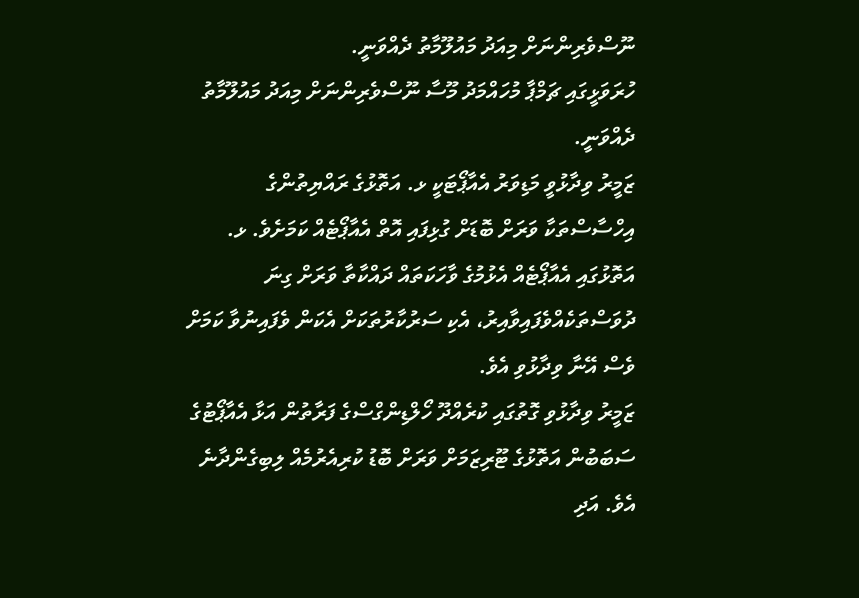ނޫސްވެރިންނަށް މިއަދު މައުލޫމާތު ދެއްވަނީ.
ހުރަވަޅީގައި ޗަމްޕާ މުހައްމަދު މޫސާ ނޫސްވެރިންނަށް މިއަދު މައުލޫމާތު ދެއްވަނީ.
ޒަމީރު ވިދާޅުވީ މަޑިވަރު އެއާޕޯޓަކީ ޅ. އަތޮޅުގެ ރައްޔިތުންގެ އިހްސާސްތަކާ ވަރަށް ބޮޑަށް ގުޅިފައި އޮތް އެއާޕޯޓެއް ކަމަށެވެ. ޅ. އަތޮޅުގައި އެއާޕޯޓެއް އެޅުމުގެ ވާހަކަތައް ދައްކާތާ ވަރަށް ގިނަ ދުވަސްތަކެއްވެފައިވާއިރު، އެކި ސަރުކާރުތަކަށް އެކަން ވެފައިނުވާ ކަމަށް ވެސް އޭނާ ވިދާޅުވި އެވެ.
ޒަމީރު ވިދާޅުވި ގޮތުގައި ކުރެއްދޫ ހޯލްޑިންގްސްގެ ފަރާތުން އަޅާ އެއާޕޯޓުގެ ސަބަބުން އަތޮޅުގެ ޓޫރިޒަމަށް ވަރަށް ބޮޑު ކުރިއެރުމެއް ލިބިގެންދާނެ އެވެ. އަދި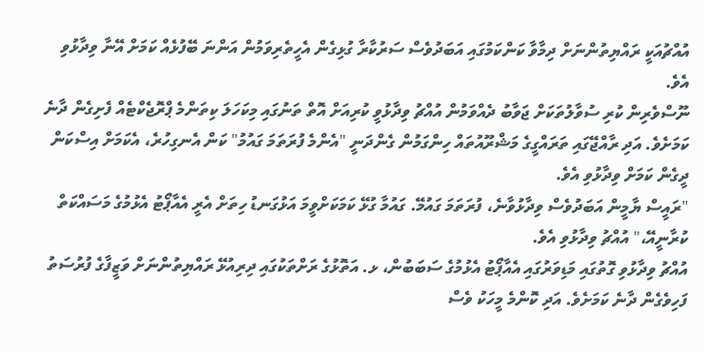އުއްޗުއަކީ ރައްޔިތުންނަށް ދިމާވާ ކަންކަމުގައި އަބަދުވެސް ސަރުކާރާ ގުޅިގެން އެހީތެރިވަމުން އަންނަ ބޭފުޅެއް ކަމަށް އޭނާ ވިދާޅުވި އެވެ.
ނޫސްވެރިން ކުރި ސުވާލުތަކަށް ޖަވާބު ދެއްވަމުން އުއްޗު ވިދާޅުވީ ކުރިއަށް އޮތް ތަނުގައި މިކަހަލަ ކިތަންމެ ޕްރޮޖެކްޓެއް ފެށިގެން ދާނެ ކަމަށެވެ. އަދި ރާއްޖޭގައި ތަރައްގީގެ މަޝްރޫއުތައް ހިންގަމުން ގެންދަނީ "އެންމެ ފުރަތަމަ ގައުމު" ކަން އެނގިހުރެ، އެކަމަށް އިސްކަން ދީގެން ކަމަށް ވިދާޅުވި އެވެ.
"ރައީސް ޔާމީން އަބަދުވެސް ވިދާޅުވާނެ، ފުރަތަމަ ގައުމޭ. ގައުމާ ގުޅޭ ކަމަކަށްވީމަ އަޅުގަނޑު ހިތަށް އެރީ އެއާޕޯޓު އެޅުމުގެ މަސައްކަތް ކުރާނީއޭ،" އުއްޗު ވިދާޅުވި އެވެ.
އުއްޗު ވިދާޅުވި ގޮތުގައި މަޑިވަރުގައި އެއާޕޯޓު އެޅުމުގެ ސަބަބުން، ޅ. އަތޮޅުގެ ރަށްތަކުގައި ދިރިއުޅޭ ރައްޔިތުންނަށް ވަޒީފާގެ ފުރުސަތު ފަހިވެގެން ދާނެ ކަމަށެވެ. އަދި ކޮންމެ މީހަކު ވެސް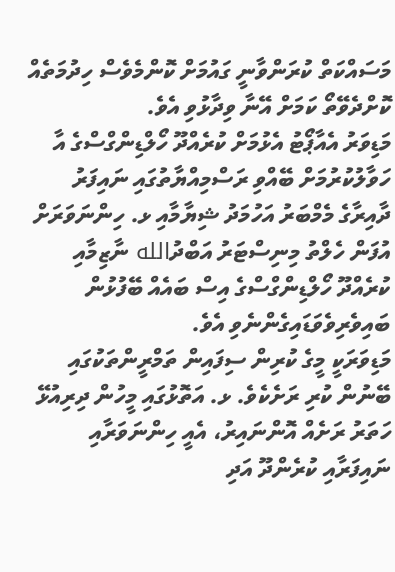މަސައްކަތް ކުރަންވާނީ ގައުމަށް ކޮންމެވެސް ހިދުމަތެއް ކޮށްދެވޭތޯ ކަމަށް އޭނާ ވިދާޅުވި އެވެ.
މަޑިވަރު އެއާޕޯޓު އެޅުމަށް ކުރެއްދޫ ހޯލްޑިންގްސްގެ އާ ހަވާލުކުރުމަށް ބޭއްވި ރަސްމިއްޔާތުގައި ނައިފަރު ދާއިރާގެ މެމްބަރު އަހުމަދު ޝިޔާމާއި ޅ. ހިންނަވަރަށް އުފަން ހެލްތު މިނިސްޓަރު އަބްދުالله ނާޒިމާއި ކުރެއްދޫ ހޯލްޑިންގްސްގެ އިސް ބައެއް ބޭފުޅުން ބައިވެރިވެވަޑައިގެންނެވި އެވެ.
މަޑިވަރަކީ މީގެ ކުރިން ސިފައިން ތަމްރީންތަކުގައި ބޭނުން ކުރި ރަށެކެވެ. ޅ. އަތޮޅުގައި މީހުން ދިރިއުޅޭ ހަތަރު ރަށެއް އޮންނައިރު، އެއީ ހިންނަވަރާއި ނައިފަރާއި ކުރެންދޫ އަދި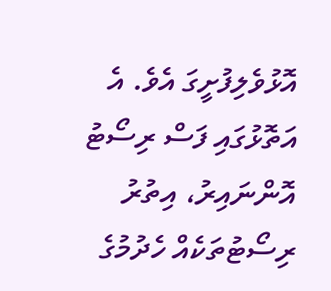އޮޅުވެލިފުށީގަ އެވެ. އެ އަތޮޅުގައި ފަސް ރިސޯޓު އޮންނައިރު، އިތުރު ރިސޯޓުތަކެއް ހެދުމުގެ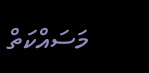މަސައްކަތް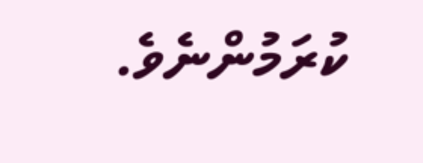ކުރަމުންނެވެ.